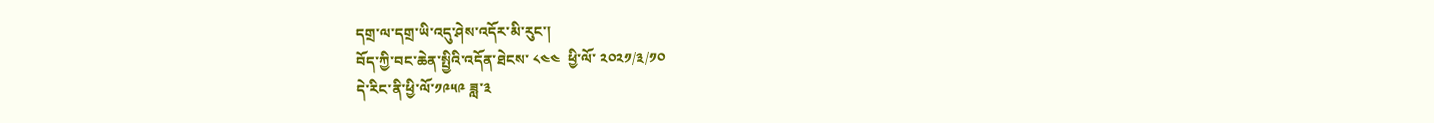དགྲ་ལ་དགྲ་ཡི་འདུ་ཤེས་འདོར་མི་རུང་།
བོད་ཀྱི་བང་ཆེན་སྤྱིའི་འདོན་ཐེངས་ ༨༤༤  ཕྱི་ལོ་ ༢༠༢༡/༣/༡༠
དེ་རིང་ནི་ཕྱི་ལོ་༡༩༥༩ ཟླ་༣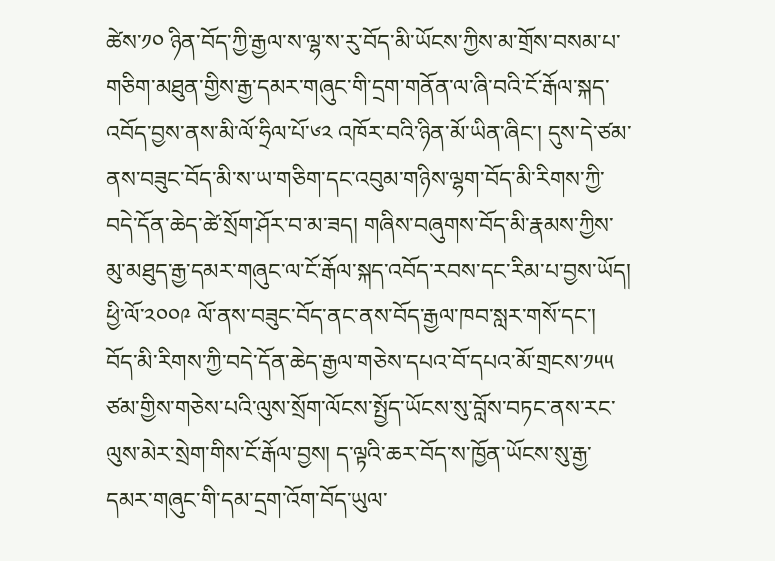ཚེས་༡༠ ཉིན་བོད་ཀྱི་རྒྱལ་ས་ལྷ་ས་རུ་བོད་མི་ཡོངས་ཀྱིས་མ་གྲོས་བསམ་པ་གཅིག་མཐུན་གྱིས་རྒྱ་དམར་གཞུང་གི་དྲག་གནོན་ལ་ཞི་བའི་ངོ་རྒོལ་སྐད་འབོད་བྱས་ནས་མི་ལོ་ཧྲིལ་པོ་༦༢ འཁོར་བའི་ཉིན་མོ་ཡིན་ཞིང་། དུས་དེ་ཙམ་ནས་བཟུང་བོད་མི་ས་ཡ་གཅིག་དང་འབུམ་གཉིས་ལྷག་བོད་མི་རིགས་ཀྱི་བདེ་དོན་ཆེད་ཚེ་སྲོག་ཤོར་བ་མ་ཟད། གཞིས་བཞུགས་བོད་མི་རྣམས་ཀྱིས་མུ་མཐུད་རྒྱ་དམར་གཞུང་ལ་ངོ་རྒོལ་སྐད་འབོད་རབས་དང་རིམ་པ་བྱས་ཡོད། ཕྱི་ལོ་༢༠༠༩ ལོ་ནས་བཟུང་བོད་ནང་ནས་བོད་རྒྱལ་ཁབ་སླར་གསོ་དང་། བོད་མི་རིགས་ཀྱི་བདེ་དོན་ཆེད་རྒྱལ་གཅེས་དཔའ་བོ་དཔའ་མོ་གྲངས་༡༥༥ ཙམ་གྱིས་གཅེས་པའི་ལུས་སྲོག་ལོངས་སྤྱོད་ཡོངས་སུ་བློས་བཏང་ནས་རང་ལུས་མེར་སྲེག་གིས་ངོ་རྒོལ་བྱས། ད་ལྟའི་ཆར་བོད་ས་ཁྱོན་ཡོངས་སུ་རྒྱ་དམར་གཞུང་གི་དམ་དྲག་འོག་བོད་ཡུལ་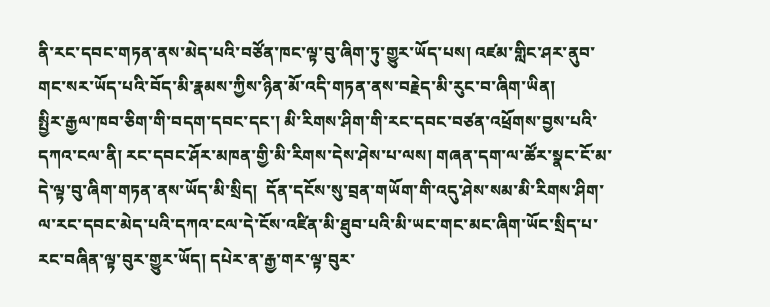ནི་རང་དབང་གཏན་ནས་མེད་པའི་བཙོན་ཁང་ལྟ་བུ་ཞིག་ཏུ་གྱུར་ཡོད་པས། འཛམ་གླིང་ཤར་ནུབ་གང་སར་ཡོད་པའི་བོད་མི་རྣམས་ཀྱིས་ཉིན་མོ་འདི་གཏན་ནས་བརྗེད་མི་རུང་བ་ཞིག་ཡིན།
སྤྱིར་རྒྱལ་ཁབ་ཅིག་གི་བདག་དབང་དང་། མི་རིགས་ཤིག་གི་རང་དབང་བཙན་འཕྲོགས་བྱས་པའི་དཀའ་ངལ་ནི། རང་དབང་ཤོར་མཁན་གྱི་མི་རིགས་དེས་ཤེས་པ་ལས། གཞན་དག་ལ་ཚོར་སྣང་ངོ་མ་དེ་ལྟ་བུ་ཞིག་གཏན་ནས་ཡོད་མི་སྲིད།  དོན་དངོས་སུ་བྲན་གཡོག་གི་འདུ་ཤེས་སམ་མི་རིགས་ཤིག་ལ་རང་དབང་མེད་པའི་དཀའ་ངལ་དེ་ངོས་འཛིན་མི་ཐུབ་པའི་མི་ཡང་གང་མང་ཞིག་ཡོང་སྲིད་པ་རང་བཞིན་ལྟ་བུར་གྱུར་ཡོད། དཔེར་ན་རྒྱ་གར་ལྟ་བུར་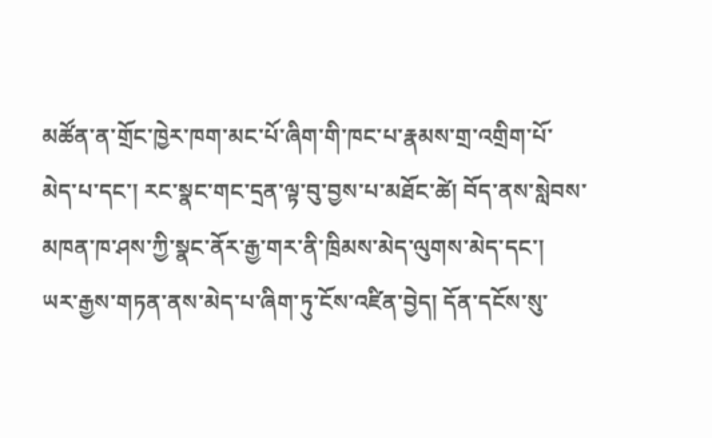མཚོན་ན་གྲོང་ཁྱེར་ཁག་མང་པོ་ཞིག་གི་ཁང་པ་རྣམས་གྲ་འགྲིག་པོ་མེད་པ་དང་། རང་སྣང་གང་དྲན་ལྟ་བུ་བྱས་པ་མཐོང་ཚེ། བོད་ནས་སླེབས་མཁན་ཁ་ཤས་ཀྱི་སྣང་ནོར་རྒྱ་གར་ནི་ཁྲིམས་མེད་ལུགས་མེད་དང་། ཡར་རྒྱས་གཏན་ནས་མེད་པ་ཞིག་ཏུ་ངོས་འཛིན་བྱེད། དོན་དངོས་སུ་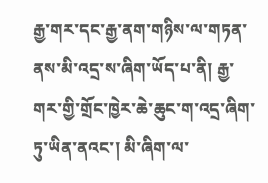རྒྱ་གར་དང་རྒྱ་ནག་གཉིས་ལ་གཏན་ནས་མི་འདྲ་ས་ཞིག་ཡོད་པ་ནི། རྒྱ་གར་གྱི་གྲོང་ཁྱེར་ཆེ་ཆུང་ག་འདྲ་ཞིག་ཏུ་ཡིན་ནའང་། མི་ཞིག་ལ་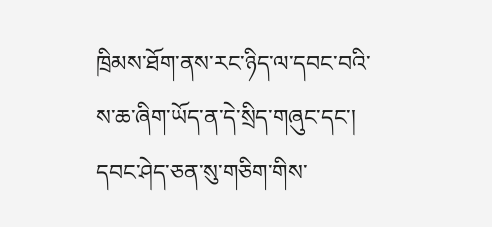ཁྲིམས་ཐོག་ནས་རང་ཉིད་ལ་དབང་བའི་ས་ཆ་ཞིག་ཡོད་ན་དེ་སྲིད་གཞུང་དང་། དབང་ཤེད་ཅན་སུ་གཅིག་གིས་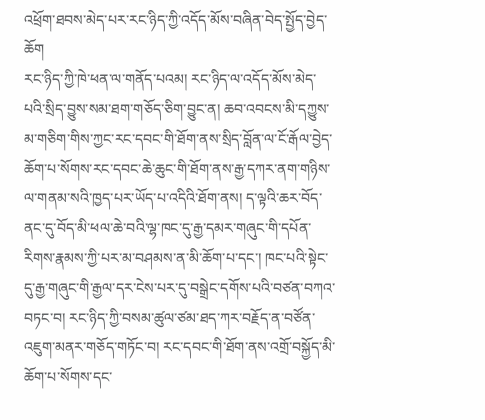འཕྲོག་ཐབས་མེད་པར་རང་ཉིད་ཀྱི་འདོད་མོས་བཞིན་བེད་སྤྱོད་བྱེད་ཆོག
རང་ཉིད་ཀྱི་ཁེ་ཕན་ལ་གནོད་པའམ། རང་ཉིད་ལ་འདོད་མོས་མེད་པའི་སྲིད་བྱུས་སམ་ཐག་གཅོད་ཅིག་བྱུང་ན། ཆབ་འབངས་མི་དཀྱུས་མ་གཅིག་གིས་ཀྱང་རང་དབང་གི་ཐོག་ནས་སྲིད་བློན་ལ་ངོ་རྒོལ་བྱེད་ཆོག་པ་སོགས་རང་དབང་ཆེ་ཆུང་གི་ཐོག་ནས་རྒྱ་དཀར་ནག་གཉིས་ལ་གནམ་སའི་ཁྱད་པར་ཡོད་པ་འདིའི་ཐོག་ནས། ད་ལྟའི་ཆར་བོད་ནང་དུ་བོད་མི་ཕལ་ཆེ་བའི་ལྷ་ཁང་དུ་རྒྱ་དམར་གཞུང་གི་དཔོན་རིགས་རྣམས་ཀྱི་པར་མ་བཤམས་ན་མི་ཆོག་པ་དང་། ཁང་པའི་སྟེང་དུ་རྒྱ་གཞུང་གི་རྒྱལ་དར་ངེས་པར་དུ་བསྒྲེང་དགོས་པའི་བཙན་བཀའ་བཏང་བ། རང་ཉིད་ཀྱི་བསམ་ཚུལ་ཙམ་ཐད་ཀར་བརྗོད་ན་བཙོན་འཇུག་མནར་གཅོད་གཏོང་བ། རང་དབང་གི་ཐོག་ནས་འགྲོ་བསྐྱོད་མི་ཆོག་པ་སོགས་དང་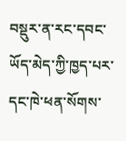བསྡུར་ན་རང་དབང་ཡོད་མེད་ཀྱི་ཁྱད་པར་དང་ཁེ་ཕན་སོགས་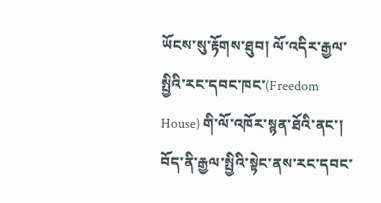ཡོངས་སུ་རྟོགས་ཐུབ། ལོ་འདིར་རྒྱལ་སྤྱིའི་རང་དབང་ཁང་(Freedom House) གི་ལོ་འཁོར་སྙན་ཐོའི་ནང་། བོད་ནི་རྒྱལ་སྤྱིའི་སྟེང་ནས་རང་དབང་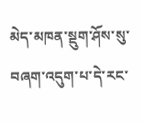མེད་མཁན་སྡུག་ཤོས་སུ་བཞག་འདུག་པ་དེ་རང་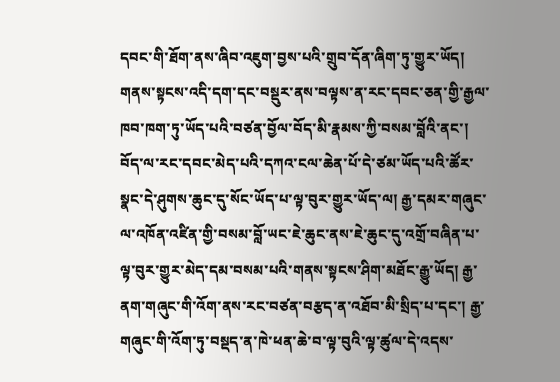དབང་གི་ཐོག་ནས་ཞིབ་འཇུག་བྱས་པའི་གྲུབ་དོན་ཞིག་ཏུ་གྱུར་ཡོད།
གནས་སྟངས་འདི་དག་དང་བསྡུར་ནས་བལྟས་ན་རང་དབང་ཅན་གྱི་རྒྱལ་ཁབ་ཁག་ཏུ་ཡོད་པའི་བཙན་བྱོལ་བོད་མི་རྣམས་ཀྱི་བསམ་བློའི་ནང་། བོད་ལ་རང་དབང་མེད་པའི་དཀའ་ངལ་ཆེན་པོ་དེ་ཙམ་ཡོད་པའི་ཚོར་སྣང་དེ་ཤུགས་ཆུང་དུ་སོང་ཡོད་པ་ལྟ་བུར་གྱུར་ཡོད་ལ། རྒྱ་དམར་གཞུང་ལ་འཁོན་འཛིན་གྱི་བསམ་བློ་ཡང་ཇེ་ཆུང་ནས་ཇེ་ཆུང་དུ་འགྲོ་བཞིན་པ་ལྟ་བུར་གྱུར་མེད་དམ་བསམ་པའི་གནས་སྟངས་ཤིག་མཐོང་རྒྱུ་ཡོད། རྒྱ་ནག་གཞུང་གི་འོག་ནས་རང་བཙན་བརྩད་ན་འཐོབ་མི་སྲིད་པ་དང་། རྒྱ་གཞུང་གི་འོག་ཏུ་བསྡད་ན་ཁེ་ཕན་ཆེ་བ་ལྟ་བུའི་ལྟ་ཚུལ་དེ་འདས་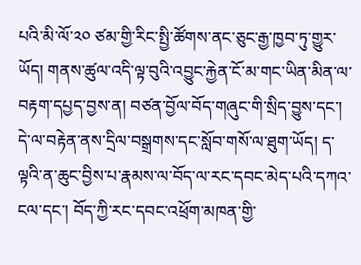པའི་མི་ལོ་༢༠ ཙམ་གྱི་རིང་སྤྱི་ཚོགས་ནང་ཅུང་རྒྱ་ཁྱབ་ཏུ་གྱུར་ཡོད། གནས་ཚུལ་འདི་ལྟ་བུའི་འབྱུང་རྐྱེན་ངོ་མ་གང་ཡིན་མིན་ལ་བརྟག་དཔྱད་བྱས་ན། བཙན་བྱོལ་བོད་གཞུང་གི་སྲིད་བྱུས་དང་། དེ་ལ་བརྟེན་ནས་དྲིལ་བསྒྲགས་དང་སློབ་གསོ་ལ་ཐུག་ཡོད། ད་ལྟའི་ན་ཆུང་བྱིས་པ་རྣམས་ལ་བོད་ལ་རང་དབང་མེད་པའི་དཀའ་ངལ་དང་། བོད་ཀྱི་རང་དབང་འཕྲོག་མཁན་གྱི་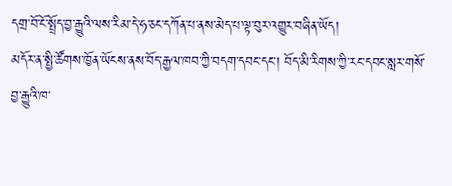དགྲ་བོ་ངོ་སྤྲོད་བྱ་རྒྱུའི་ལས་རིམ་དེ་ཧ་ཅང་དཀོན་པ་ནས་མེད་པ་ལྟ་བུར་འགྱུར་བཞིན་ཡོད།
མདོར་ན་སྤྱི་ཚོགས་ཁྱོན་ཡོངས་ནས་བོད་རྒྱལ་ཁབ་ཀྱི་བདག་དབང་དང་། བོད་མི་རིགས་ཀྱི་རང་དབང་སླར་གསོ་བྱ་རྒྱུའི་ཁ་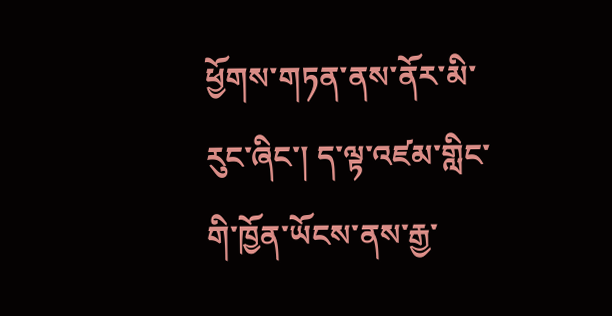ཕྱོགས་གཏན་ནས་ནོར་མི་རུང་ཞིང་། ད་ལྟ་འཛམ་གླིང་གི་ཁྱོན་ཡོངས་ནས་རྒྱ་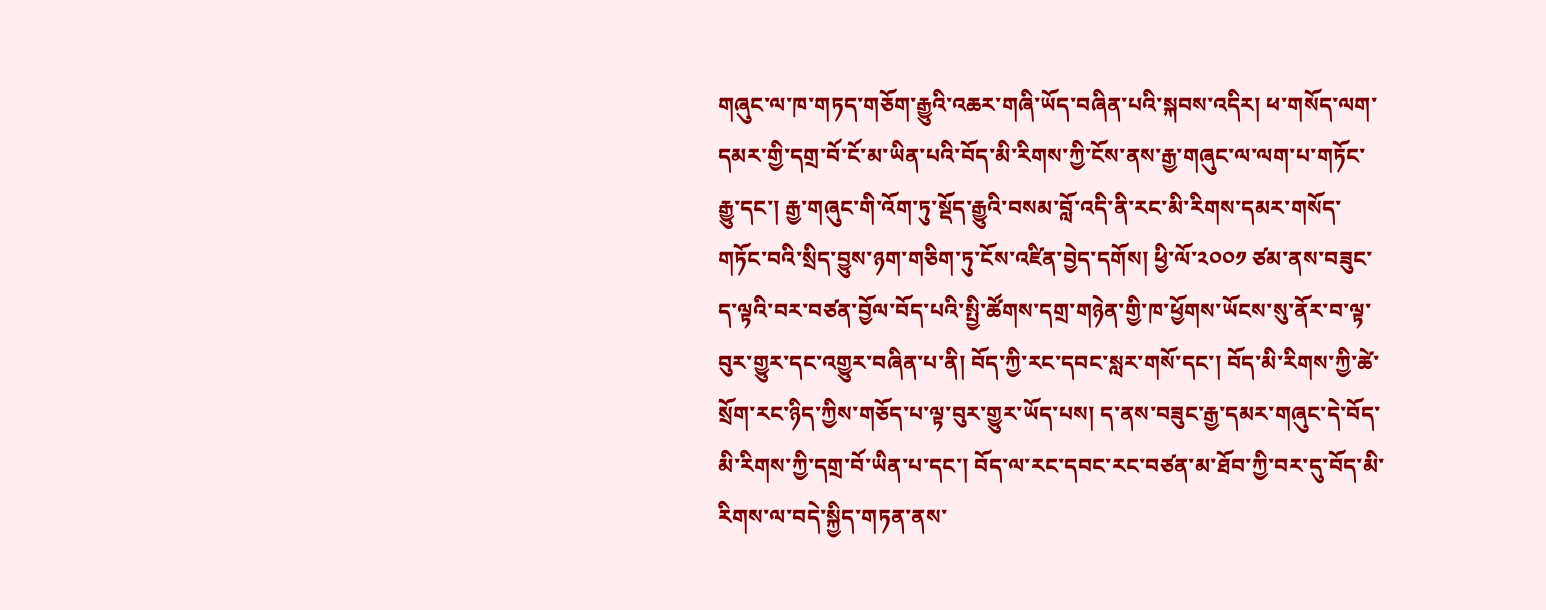གཞུང་ལ་ཁ་གཏད་གཅོག་རྒྱུའི་འཆར་གཞི་ཡོད་བཞིན་པའི་སྐབས་འདིར། ཕ་གསོད་ལག་དམར་གྱི་དགྲ་བོ་ངོ་མ་ཡིན་པའི་བོད་མི་རིགས་ཀྱི་ངོས་ནས་རྒྱ་གཞུང་ལ་ལག་པ་གཏོང་རྒྱུ་དང་། རྒྱ་གཞུང་གི་འོག་ཏུ་སྡོད་རྒྱུའི་བསམ་བློ་འདི་ནི་རང་མི་རིགས་དམར་གསོད་གཏོང་བའི་སྲིད་བྱུས་ཉག་གཅིག་ཏུ་ངོས་འཛིན་བྱེད་དགོས། ཕྱི་ལོ་༢༠༠༡ ཙམ་ནས་བཟུང་ད་ལྟའི་བར་བཙན་བྱོལ་བོད་པའི་སྤྱི་ཚོགས་དགྲ་གཉེན་གྱི་ཁ་ཕྱོགས་ཡོངས་སུ་ནོར་བ་ལྟ་བུར་གྱུར་དང་འགྱུར་བཞིན་པ་ནི། བོད་ཀྱི་རང་དབང་སླར་གསོ་དང་། བོད་མི་རིགས་ཀྱི་ཚེ་སྲོག་རང་ཉིད་ཀྱིས་གཅོད་པ་ལྟ་བུར་གྱུར་ཡོད་པས། ད་ནས་བཟུང་རྒྱ་དམར་གཞུང་དེ་བོད་མི་རིགས་ཀྱི་དགྲ་བོ་ཡིན་པ་དང་། བོད་ལ་རང་དབང་རང་བཙན་མ་ཐོབ་ཀྱི་བར་དུ་བོད་མི་རིགས་ལ་བདེ་སྐྱིད་གཏན་ནས་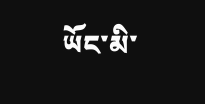ཡོང་མི་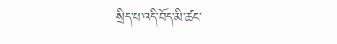སྲིད་པ་འདི་བོད་མི་ཚང་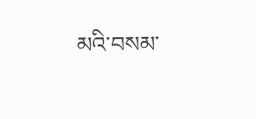མའི་བསམ་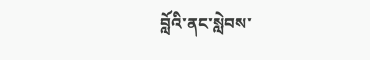བློའི་ནང་སླེབས་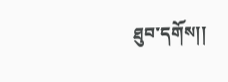ཐུབ་དགོས།།